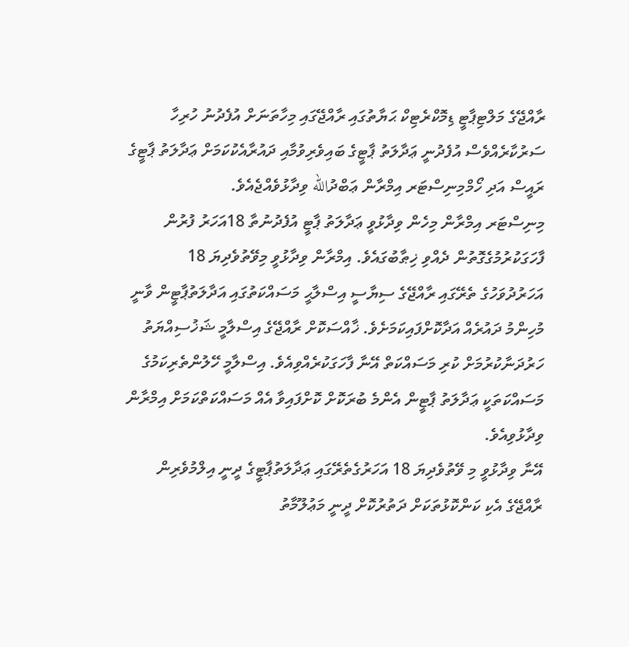ރާއްޖޭގެ މަލްޓިޕާޓީ ޑިމޮކްރެޓިކް ޙަޔާތުގައި ރާއްޖޭގައި މިހާތަނަށް އުފެދުނު ހުރިހާ ސަރުކާރެއްވެސް އުފެދުނީ ޢަދާލަތު ޕާޓީގެ ބައިވެރިވުމާއި ދައުރާއެކުކަމަށް ޢަދާލަތު ޕާޓީގެ ރައީސް އަދި ހޯމްމިނިސްޓަރ އިމްރާން ޢަބްދުالله ވިދާޅުވެއްޖެއެވެ.
މިނިސްޓަރ އިމްރާން މިހެން ވިދާޅުވީ ޢަދާލަތު ޕާޓީ އުފެދުނުތާ 18އަހަރު ފުރުން ފާހަގަކުރުމުގެގޮތުން ދެއްވި ޚިޠާބުގައެވެ. އިމްރާން ވިދާޅުވީ މިވޭތުވެދިޔަ 18 އަހަރުދުވަހުގެ ތެރޭގައި ރާއްޖޭގެ ސިޔާސީ އިސްލާޙީ މަސައްކަތުގައި އަދާލަތުޕާޓީން ވާނީ މުހިންމު ދައުރެއް އަދާކޮށްފައިކަމަށެވެ. ޚާއްސަކޮށް ރާއްޖޭގެ އިސްލާމީ ޝަޚުސިއްޔަތު ހަރުދަނާކުރުމަށް ކުރި މަސައްކަތް އޭނާ ފާހަގަކުރެއްވިއެވެ. އިސްލާމީ ހޭލުންތެރިކަމުގެ މަސައްކަތަކީ ޢަދާލަތު ޕާޓީން އެންމެ ބުރަކޮށް ކޮށްފައިވާ އެއް މަސައްކަތްކަމަށް އިމްރާން ވިދާޅުވިއެވެ.
އޭނާ ވިދާޅުވީ މި ވޭތުވެދިޔަ 18 އަހަރުގެތެރޭގައި ޢަދާލަތުޕާޓީގެ ދީނީ އިލްމުވެރިން ރާއްޖޭގެ އެކި ކަންކޮޅުތަކަށް ދަތުރުކޮށް ދީނީ މަޢުލޫމާތު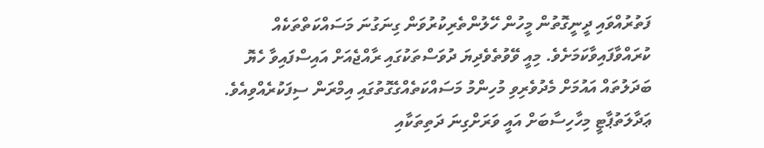ފަތުރުއްވައި ދީނީގޮތުން މީހުން ހޭލުންތެރިކުރުވަން ގިނަގުނަ މަސައްކަތްތަކެއް ކުރައްވާފައިވާކަމަށެވެ. މިއީ ވޭވުތެވެދިޔަ ދުވަސްތަކުގައި ރާއްޖެއަށް އައިސްފައިވާ ހެޔޮ ބަދަލުތައް އައުމަށް މެދުވެރިވި މުހިންމު މަސައްކަތެއްގެގޮތުގައި އިމްރަން ސިފަކުރެއްވިއެވެ.
ޢަދާލަތުޕާޓީ މިހާހިސާބަށް އައީ ވަރަށްގިނަ ދަތިތަކާއި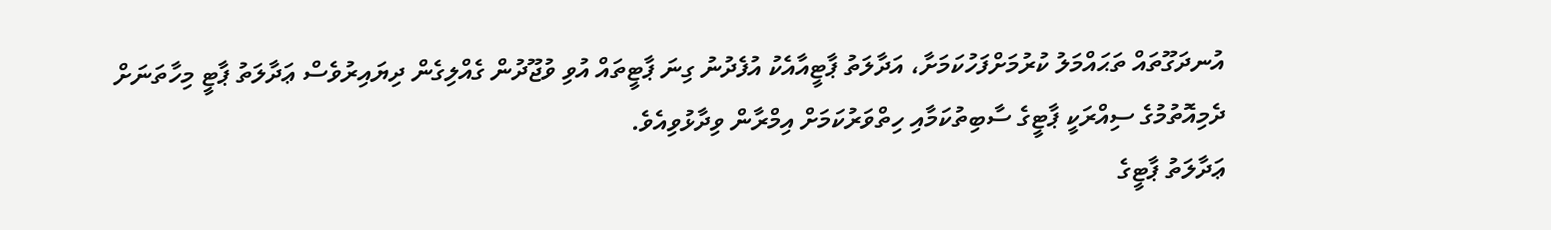އުނދަގޫތައް ތަޙައްމަލު ކުރުމަށްފަހުކަމަށާ، އަދާލަތު ޕާޓީއާއެކު އުފެދުނު ގިނަ ޕާޓީތައް އުވި ވުޖޫދުން ގެއްލިގެން ދިޔައިރުވެސް ޢަދާލަތު ޕާޓީ މިހާތަނަށް ދެމިއޮތުމުގެ ސިއްރަކީ ޕާޓީގެ ސާބިތުކަމާއި ހިތްވަރުކަމަށް އިމްރާން ވިދާޅުވިއެވެ.
ޢަދާލަތު ޕާޓީގެ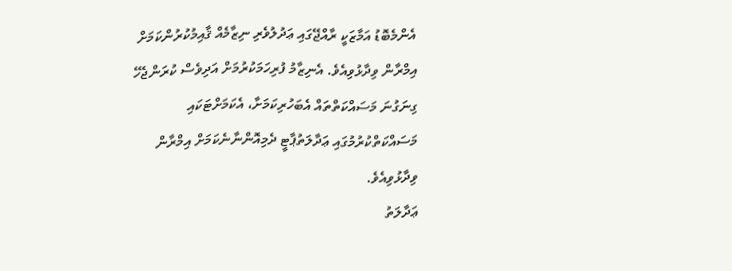އެންމެބޮޑު އަމާޒަކީ ރާއްޖޭގައި ޢަދުލުވެރި ނިޒާމެއް ޤާއިމުކުރުންކަމަށް އިމްރާން ވިދާޅުވިއެވެ. އެނިޒާމު ފުރިހަމަކުރުމަށް އަދިވެސް ކުރަންޖެހޭ ގިނަގުނަ މަސައްކަތްތައް އެބަހުރިކަމަށާ، އެކަމަށްޓަކައި މަސައްކަތްކުރުމުގައި ޢަދާލަތުޕާޓީ ދެމިއޮންނާނެކަމަށް އިމްރާން ވިދާޅުވިއެވެ.
ޢަދާލަތު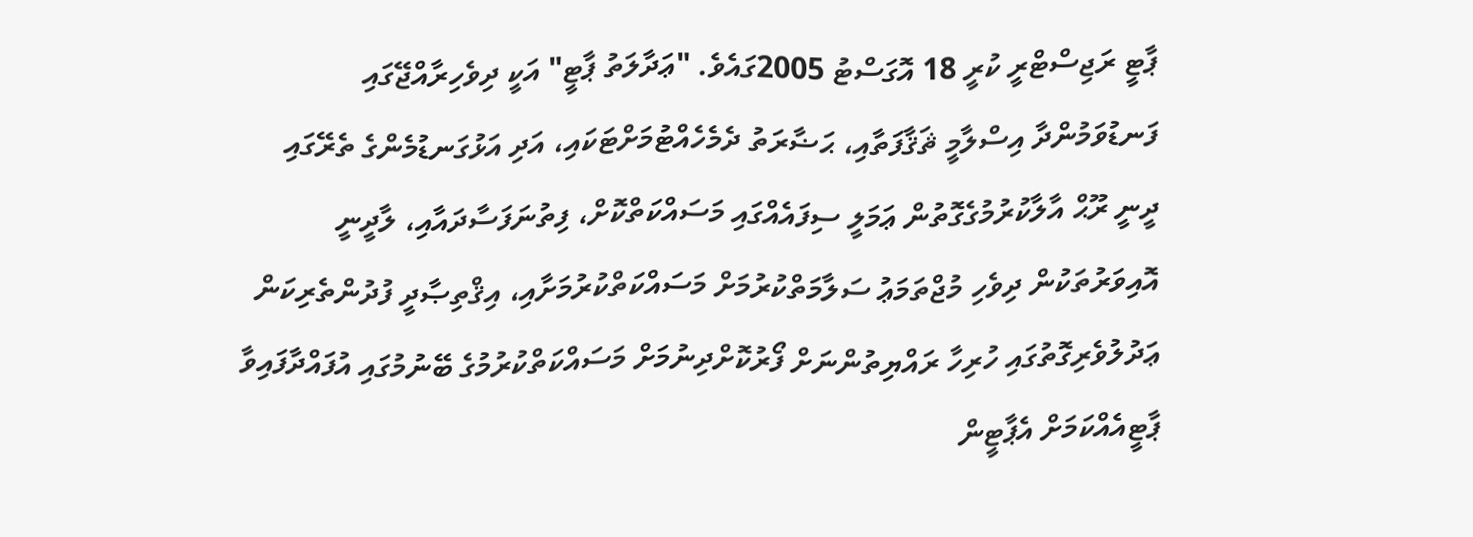ޕާޓީ ރަޖިސްޓްރީ ކުރީ 18 އޮގަސްޓު 2005ގައެވެ. "ޢަދާލަތު ޕާޓީ" އަކީ ދިވެހިރާއްޖޭގައި ފަނޑުވަމުންދާ އިސްލާމީ ޘަޤާފަތާއި، ޙަޟާރަތު ދެމެހެއްޓުމަށްޓަކައި، އަދި އަޅުގަނޑުމެންގެ ތެރޭގައި ދީނީ ރޫޙް އާލާކުރުމުގެގޮތުން ޢަމަލީ ސިފައެއްގައި މަސައްކަތްކޮށް، ފިތުނަފަސާދައާއި، ލާދީނީ އޮއިވަރުތަކުން ދިވެހި މުޖްތަމަޢު ސަލާމަތްކުރުމަށް މަސައްކަތްކުރުމަށާއި، އިޤްތިޞާދީ ފުދުންތެރިކަން ޢަދުލުވެރިގޮތުގައި ހުރިހާ ރައްޔިތުންނަށް ފޯރުކޮށްދިނުމަށް މަސައްކަތްކުރުމުގެ ބޭނުމުގައި އުފައްދާފައިވާ ޕާޓީއެއްކަމަށް އެޕާޓީން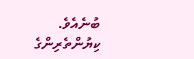ބުނެއެވެ.
ކިޔުންތެރިންގެ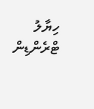ހިޔާލު
ޓްރެންޑިން